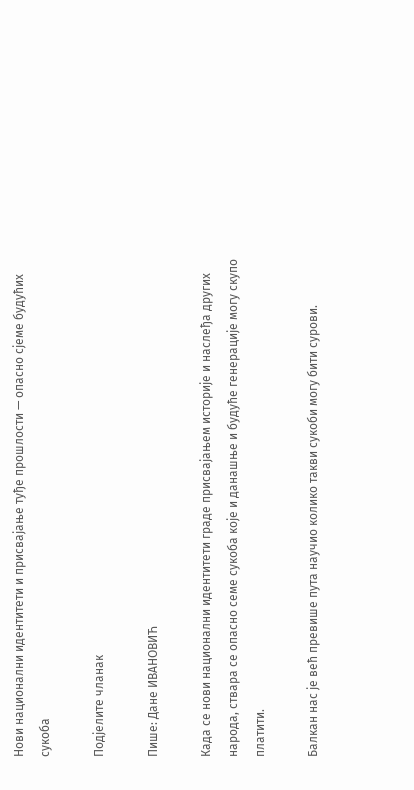Нови национални идентитети и присвајање туђе прошлости — опасно сјеме будућих сукоба

Подјелите чланак

Пише: Дане ИВАНОВИЋ

Када се нови национални идентитети граде присвајањем историје и наслеђа других народа, ствара се опасно семе сукоба које и данашње и будуће генерације могу скупо платити.

Балкан нас је већ превише пута научио колико такви сукоби могу бити сурови.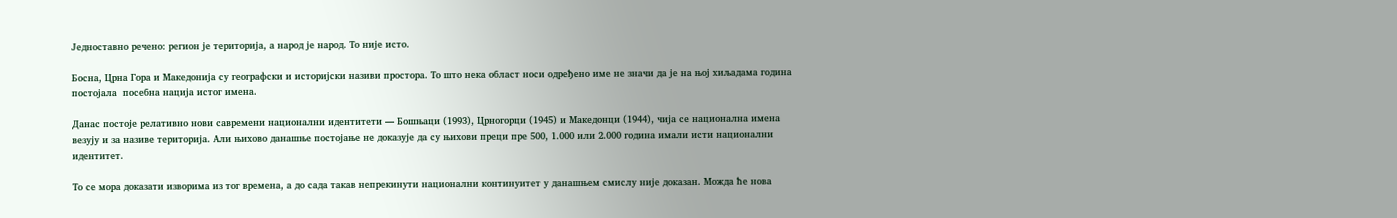Једноставно речено: регион је територија, а народ је народ. То није исто.

Босна, Црна Гора и Македонија су географски и историјски називи простора. То што нека област носи одређено име не значи да је на њој хиљадама година постојала  посебна нација истог имена.

Данас постоје релативно нови савремени национални идентитети — Бошњаци (1993), Црногорци (1945) и Македонци (1944), чија се национална имена везују и за називе територија. Али њихово данашње постојање не доказује да су њихови преци пре 500, 1.000 или 2.000 година имали исти национални идентитет.

То се мора доказати изворима из тог времена, а до сада такав непрекинути национални континуитет у данашњем смислу није доказан. Можда ће нова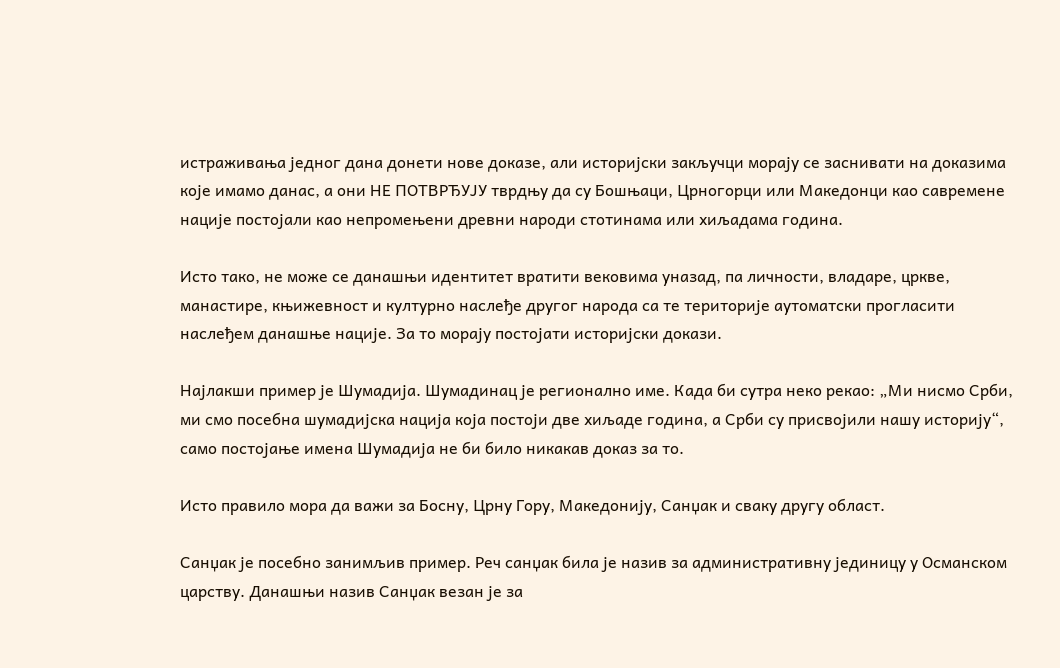истраживања једног дана донети нове доказе, али историјски закључци морају се заснивати на доказима које имамо данас, а они НЕ ПОТВРЂУЈУ тврдњу да су Бошњаци, Црногорци или Македонци као савремене нације постојали као непромењени древни народи стотинама или хиљадама година.

Исто тако, не може се данашњи идентитет вратити вековима уназад, па личности, владаре, цркве, манастире, књижевност и културно наслеђе другог народа са те територије аутоматски прогласити наслеђем данашње нације. За то морају постојати историјски докази.

Најлакши пример је Шумадија. Шумадинац је регионално име. Када би сутра неко рекао: „Ми нисмо Срби, ми смо посебна шумадијска нација која постоји две хиљаде година, а Срби су присвојили нашу историју“, само постојање имена Шумадија не би било никакав доказ за то.

Исто правило мора да важи за Босну, Црну Гору, Македонију, Санџак и сваку другу област.

Санџак је посебно занимљив пример. Реч санџак била је назив за административну јединицу у Османском царству. Данашњи назив Санџак везан је за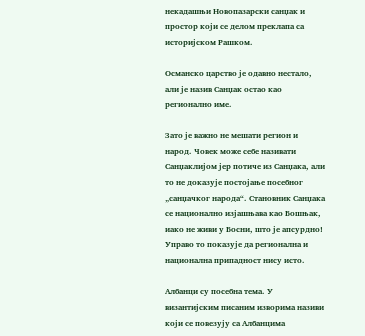некадашњи Новопазарски санџак и простор који се делом преклапа са историјском Рашком.

Османско царство је одавно нестало, али је назив Санџак остао као регионално име.

Зато је важно не мешати регион и народ. Човек може себе називати Санџаклијом јер потиче из Санџака, али то не доказује постојање посебног „санџачког народа“. Становник Санџака се национално изјашњава као Бошњак, иако не живи у Босни, што је апсурдно! Управо то показује да регионална и национална припадност нису исто.

Албанци су посебна тема. У византијским писаним изворима називи који се повезују са Албанцима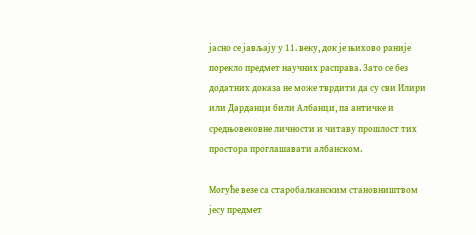јасно се јављају у 11. веку, док је њихово раније порекло предмет научних расправа. Зато се без додатних доказа не може тврдити да су сви Илири или Дарданци били Албанци, па античке и средњовековне личности и читаву прошлост тих простора проглашавати албанском.

Могуће везе са старобалканским становништвом јесу предмет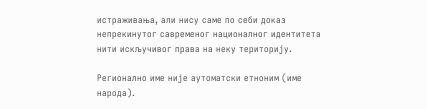истраживања, али нису саме по себи доказ непрекинутог савременог националног идентитета нити искључивог права на неку територију.

Регионално име није аутоматски етноним (име народа).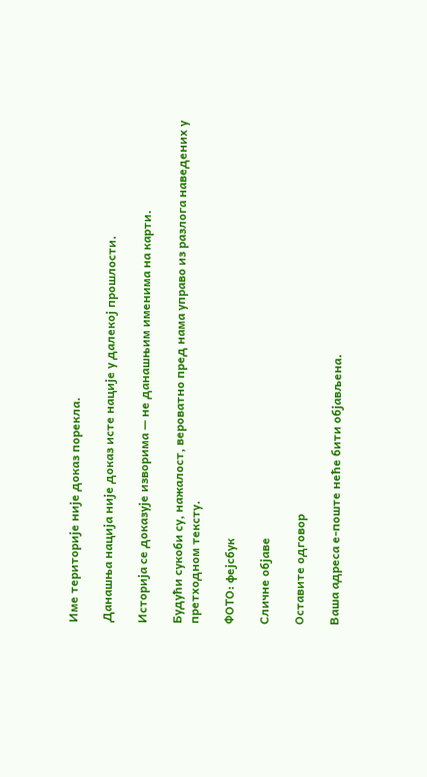Име територије није доказ порекла.

Данашња нација није доказ исте нације у далекој прошлости.

Историја се доказује изворима — не данашњим именима на карти.

Будући сукоби су, нажалост, вероватно пред нама управо из разлога наведених у претходном тексту.

ФОТО: фејсбук

Сличне објаве

Оставите одговор

Ваша адреса е-поште неће бити објављена.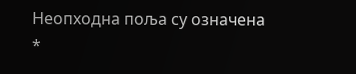Неопходна поља су означена *